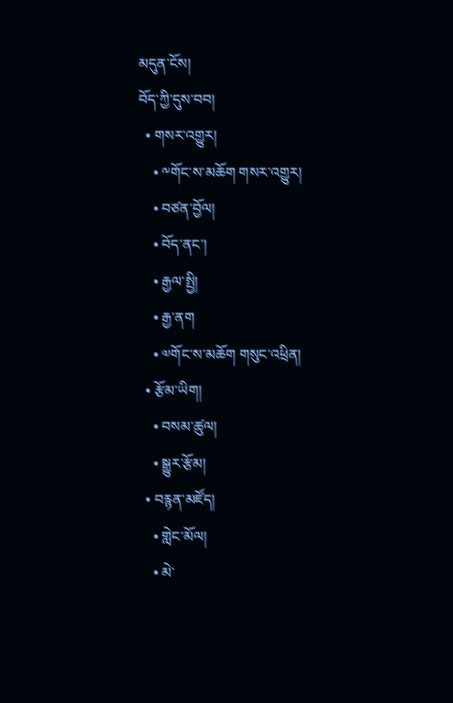མདུན་ངོས།
བོད་ཀྱི་དུས་བབ།
  • གསར་འགྱུར།
    • ༸གོང་ས་མཆོག གསར་འགྱུར།
    • བཙན་བྱོལ།
    • བོད་ནང་།
    • རྒྱལ་སྤྱི།
    • རྒྱ་ནག
    • ༧གོང་ས་མཆོག གསུང་འཕྲིན།
  • རྩོམ་ཡིག།
    • བསམ་ཚུལ།
    • སྒྱུར་རྩོམ།
  • བརྙན་མཛོད།
    • གླེང་མོལ།
    • མེ་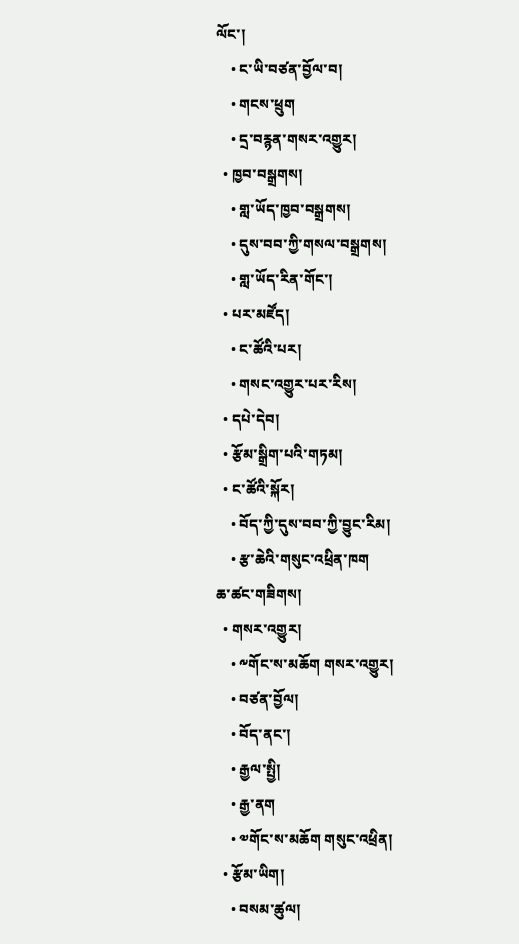ལོང་།
    • ང་ཡི་བཙན་བྱོལ་བ།
    • གངས་ཕྲུག
    • དྲ་བརྙན་གསར་འགྱུར།
  • ཁྱབ་བསྒྲགས།
    • གླ་ཡོད་ཁྱབ་བསྒྲགས།
    • དུས་བབ་ཀྱི་གསལ་བསྒྲགས།
    • གླ་ཡོད་རིན་གོང་།
  • པར་མཛོད།
    • ང་ཚོའི་པར།
    • གསང་འགྱུར་པར་རིས།
  • དཔེ་དེབ།
  • རྩོམ་སྒྲིག་པའི་གཏམ།
  • ང་ཚོའི་སྐོར།
    • བོད་ཀྱི་དུས་བབ་ཀྱི་བྱུང་རིམ།
    • རྩ་ཆེའི་གསུང་འཕྲིན་ཁག
ཆ་ཚང་གཟིགས།
  • གསར་འགྱུར།
    • ༸གོང་ས་མཆོག གསར་འགྱུར།
    • བཙན་བྱོལ།
    • བོད་ནང་།
    • རྒྱལ་སྤྱི།
    • རྒྱ་ནག
    • ༧གོང་ས་མཆོག གསུང་འཕྲིན།
  • རྩོམ་ཡིག།
    • བསམ་ཚུལ།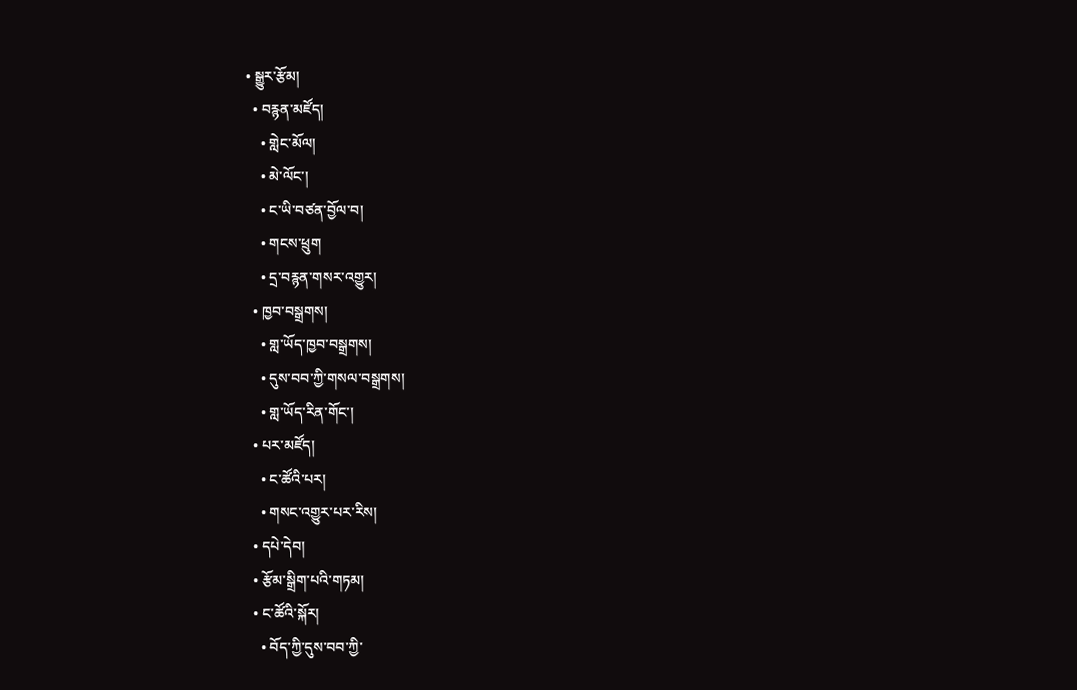• སྒྱུར་རྩོམ།
  • བརྙན་མཛོད།
    • གླེང་མོལ།
    • མེ་ལོང་།
    • ང་ཡི་བཙན་བྱོལ་བ།
    • གངས་ཕྲུག
    • དྲ་བརྙན་གསར་འགྱུར།
  • ཁྱབ་བསྒྲགས།
    • གླ་ཡོད་ཁྱབ་བསྒྲགས།
    • དུས་བབ་ཀྱི་གསལ་བསྒྲགས།
    • གླ་ཡོད་རིན་གོང་།
  • པར་མཛོད།
    • ང་ཚོའི་པར།
    • གསང་འགྱུར་པར་རིས།
  • དཔེ་དེབ།
  • རྩོམ་སྒྲིག་པའི་གཏམ།
  • ང་ཚོའི་སྐོར།
    • བོད་ཀྱི་དུས་བབ་ཀྱི་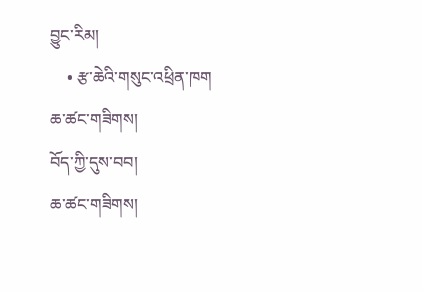བྱུང་རིམ།
    • རྩ་ཆེའི་གསུང་འཕྲིན་ཁག
ཆ་ཚང་གཟིགས།
བོད་ཀྱི་དུས་བབ།
ཆ་ཚང་གཟིགས།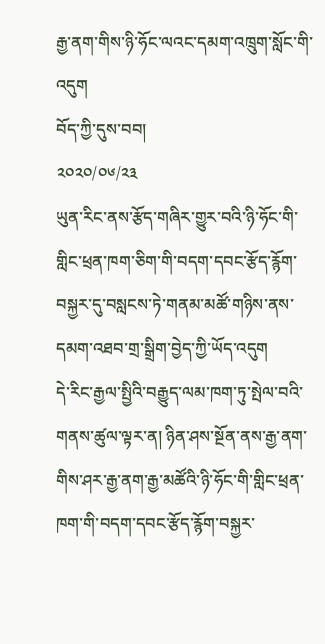རྒྱ་ནག་གིས་ཉི་ཧོང་ལའང་དམག་འཁྲུག་སློང་གི་འདུག
བོད་ཀྱི་དུས་བབ།
༢༠༢༠/༠༦/༢༣
ཡུན་རིང་ནས་རྩོད་གཞིར་གྱུར་བའི་ཉི་ཧོང་གི་གླིང་ཕྲན་ཁག་ཅིག་གི་བདག་དབང་རྩོད་རྙོག་བསྐྱར་དུ་བསླངས་ཏེ་གནམ་མཚོ་གཉིས་ནས་དམག་འཐབ་གྲ་སྒྲིག་བྱེད་ཀྱི་ཡོད་འདུག
དེ་རིང་རྒྱལ་སྤྱིའི་བརྒྱུད་ལམ་ཁག་ཏུ་སྤེལ་བའི་གནས་ཚུལ་ལྟར་ན། ཉིན་ཤས་སྔོན་ནས་རྒྱ་ནག་གིས་ཤར་རྒྱ་ནག་རྒྱ་མཚོའི་ཉི་ཧོང་གི་གླིང་ཕྲན་ཁག་གི་བདག་དབང་རྩོད་རྙོག་བསྐྱར་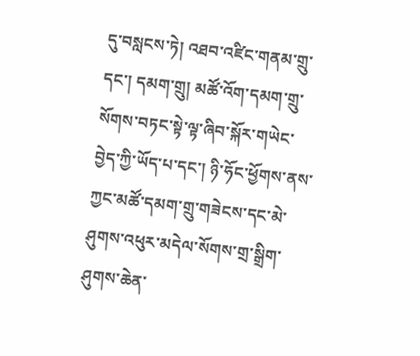དུ་བསླངས་ཏེ། འཐབ་འཛིང་གནམ་གྲུ་དང་། དམག་གྲུ། མཚོ་འོག་དམག་གྲུ་སོགས་བཏང་སྟེ་ལྟ་ཞིབ་སྐོར་གཡེང་བྱེད་ཀྱི་ཡོད་པ་དང་། ཉི་ཧོང་ཕྱོགས་ནས་ཀྱང་མཚོ་དམག་གྲུ་གཟེངས་དང་མེ་ཤུགས་འཕུར་མདེལ་སོགས་གྲ་སྒྲིག་ཤུགས་ཆེན་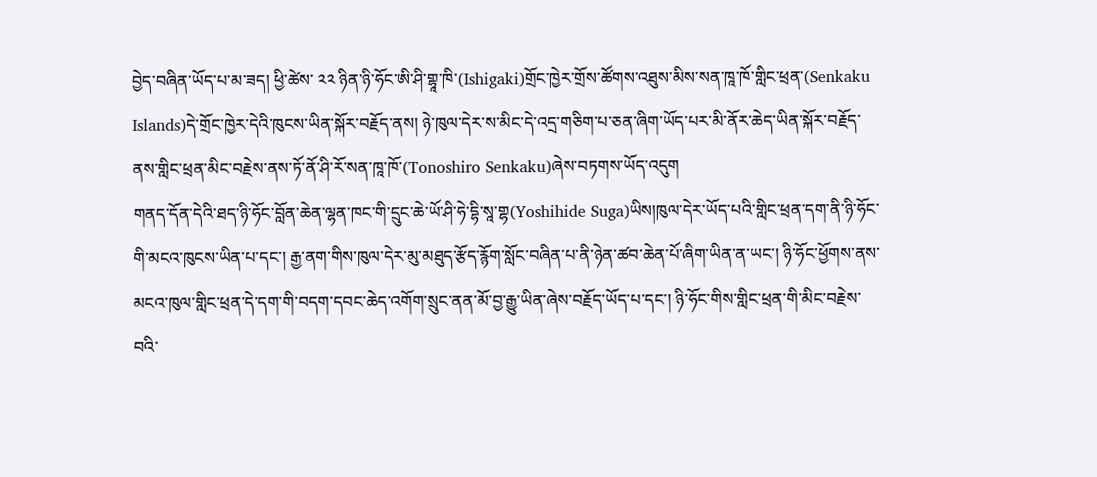བྱེད་བཞིན་ཡོད་པ་མ་ཟད། ཕྱི་ཚེས་ ༢༢ ཉིན་ཉི་ཧོང་ཨི་ཤི་གྷཱ་ཁི་(Ishigaki)གྲོང་ཁྱེར་གྲོས་ཚོགས་འཐུས་མིས་སན་ཁཱ་ཁོ་གླིང་ཕྲན་(Senkaku Islands)དེ་གྲོང་ཁྱེར་དེའི་ཁུངས་ཡིན་སྐོར་བརྗོད་ནས། ཉེ་ཁུལ་དེར་ས་མིང་དེ་འདྲ་གཅིག་པ་ཅན་ཞིག་ཡོད་པར་མི་ནོར་ཆེད་ཡིན་སྐོར་བརྗོད་ནས་གླིང་ཕྲན་མིང་བརྗེས་ནས་ཏོ་ནོ་ཤི་རོ་སན་ཁཱ་ཁོ་(Tonoshiro Senkaku)ཞེས་བཏགས་ཡོད་འདུག
གནད་དོན་དེའི་ཐད་ཉི་ཧོང་བློན་ཆེན་ལྷན་ཁང་གི་དྲུང་ཆེ་ཡོ་ཤི་ཧེ་དྷི་སཱ་གྷ(Yoshihide Suga)ཡིས།ཁུལ་དེར་ཡོད་པའི་གླིང་ཕྲན་དག་ནི་ཉི་ཧོང་གི་མངའ་ཁུངས་ཡིན་པ་དང་། རྒྱ་ནག་གིས་ཁུལ་དེར་མུ་མཐུད་རྩོད་རྙོག་སློང་བཞིན་པ་ནི་ཉེན་ཚབ་ཆེན་པོ་ཞིག་ཡིན་ན་ཡང་། ཉི་ཧོང་ཕྱོགས་ནས་མངའ་ཁུལ་གླིང་ཕྲན་དེ་དག་གི་བདག་དབང་ཆེད་འགོག་སྲུང་ནན་མོ་བྱ་རྒྱུ་ཡིན་ཞེས་བརྗོད་ཡོད་པ་དང་། ཉི་ཧོང་གིས་གླིང་ཕྲན་གི་མིང་བརྗེས་བའི་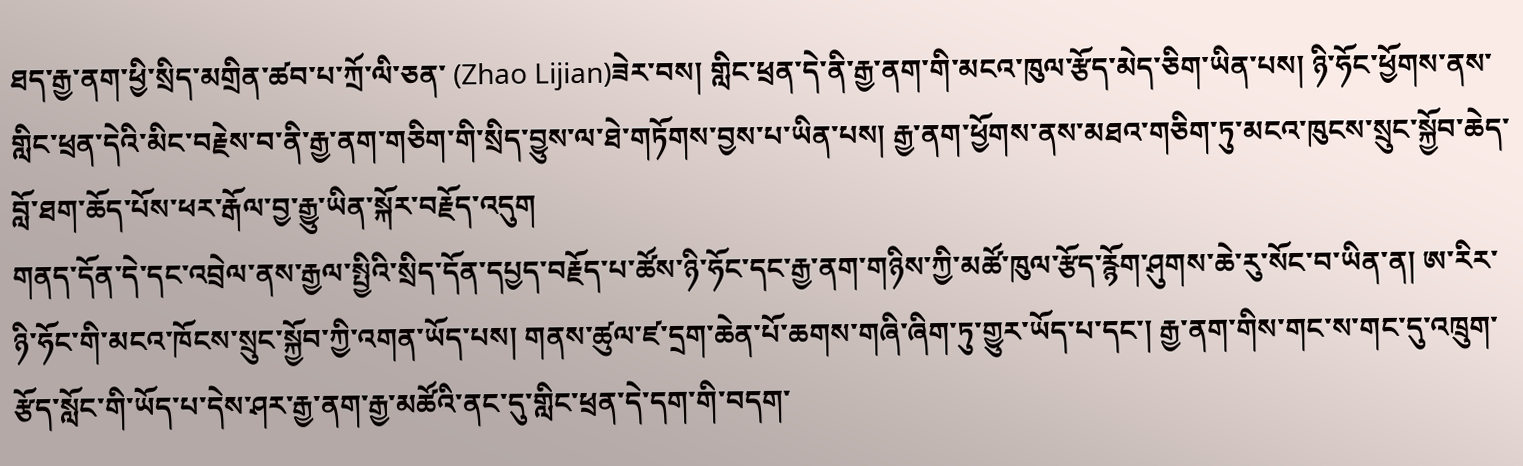ཐད་རྒྱ་ནག་ཕྱི་སྲིད་མགྲིན་ཚབ་པ་ཀྲོ་ལི་ཅན་ (Zhao Lijian)ཟེར་བས། གླིང་ཕྲན་དེ་ནི་རྒྱ་ནག་གི་མངའ་ཁུལ་རྩོད་མེད་ཅིག་ཡིན་པས། ཉི་ཧོང་ཕྱོགས་ནས་གླིང་ཕྲན་དེའི་མིང་བརྗེས་བ་ནི་རྒྱ་ནག་གཅིག་གི་སྲིད་བྱུས་ལ་ཐེ་གཏོགས་བྱས་པ་ཡིན་པས། རྒྱ་ནག་ཕྱོགས་ནས་མཐའ་གཅིག་ཏུ་མངའ་ཁུངས་སྲུང་སྐྱོབ་ཆེད་བློ་ཐག་ཆོད་པོས་ཕར་རྒོལ་བྱ་རྒྱུ་ཡིན་སྐོར་བརྗོད་འདུག
གནད་དོན་དེ་དང་འབྲེལ་ནས་རྒྱལ་སྤྱིའི་སྲིད་དོན་དཔྱད་བརྗོད་པ་ཚོས་ཉི་ཧོང་དང་རྒྱ་ནག་གཉིས་ཀྱི་མཚོ་ཁུལ་རྩོད་རྙོག་ཤུགས་ཆེ་རུ་སོང་བ་ཡིན་ན། ཨ་རིར་ཉི་ཧོང་གི་མངའ་ཁོངས་སྲུང་སྐྱོབ་ཀྱི་འགན་ཡོད་པས། གནས་ཚུལ་ཛ་དྲག་ཆེན་པོ་ཆགས་གཞི་ཞིག་ཏུ་གྱུར་ཡོད་པ་དང་། རྒྱ་ནག་གིས་གང་ས་གང་དུ་འཁྲུག་རྩོད་སློང་གི་ཡོད་པ་དེས་ཤར་རྒྱ་ནག་རྒྱ་མཚོའི་ནང་དུ་གླིང་ཕྲན་དེ་དག་གི་བདག་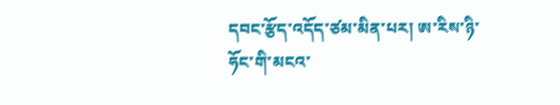དབང་རྩོད་འདོད་ཙམ་མིན་པར། ཨ་རིས་ཉི་ཧོང་གི་མངའ་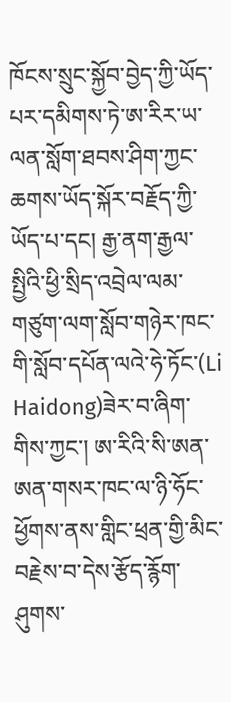ཁོངས་སྲུང་སྐྱོབ་བྱེད་ཀྱི་ཡོད་པར་དམིགས་ཏེ་ཨ་རིར་ཡ་ལན་སློག་ཐབས་ཤིག་ཀྱང་ཆགས་ཡོད་སྐོར་བརྗོད་ཀྱི་ཡོད་པ་དང། རྒྱ་ནག་རྒྱལ་སྤྱིའི་ཕྱི་སྲིད་འབྲེལ་ལམ་གཙུག་ལག་སློབ་གཉེར་ཁང་གི་སློབ་དཔོན་ལའེ་ཧེ་ཏོང་(Li Haidong)ཟེར་བ་ཞིག་གིས་ཀྱང་། ཨ་རིའི་སི་ཨན་ཨན་གསར་ཁང་ལ་ཉི་ཧོང་ཕྱོགས་ནས་གླིང་ཕྲན་གྱི་མིང་བརྗེས་བ་དེས་རྩོད་རྙོག་ཤུགས་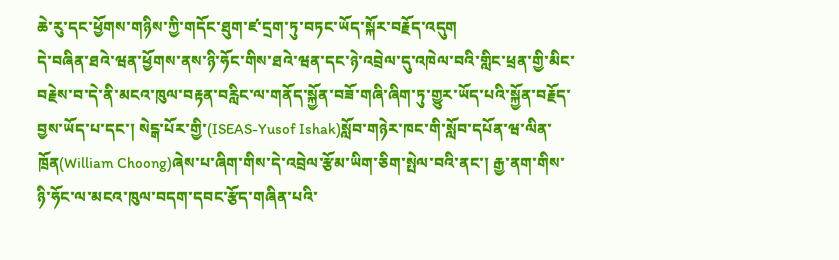ཆེ་རུ་དང་ཕྱོགས་གཉིས་ཀྱི་གདོང་ཐུག་ཛ་དྲག་ཏུ་བཏང་ཡོད་སྐོར་བརྗོད་འདུག
དེ་བཞིན་ཐའེ་ཝན་ཕྱོགས་ནས་ཉི་ཧོང་གིས་ཐའེ་ཝན་དང་ཉེ་འབྲེལ་དུ་འཁེལ་བའི་གླིང་ཕྲན་གྱི་མིང་བརྗེས་བ་དེ་ནི་མངའ་ཁུལ་བརྟན་བརླིང་ལ་གནོད་སྐྱོན་བཟོ་གཞི་ཞིག་ཏུ་གྱུར་ཡོད་པའི་སྐྱོན་བརྗོད་བྱས་ཡོད་པ་དང་། སེངྒ་པོར་གྱི་(ISEAS-Yusof Ishak)སློབ་གཉེར་ཁང་གི་སློབ་དཔོན་ཝ་ལིན་ཁྲོན(William Choong)ཞེས་པ་ཞིག་གིས་དེ་འབྲེལ་རྩོམ་ཡིག་ཅིག་སྤེལ་བའི་ནང་། རྒྱ་ནག་གིས་ཉི་ཧོང་ལ་མངའ་ཁུལ་བདག་དབང་རྩོད་གཞིན་པའི་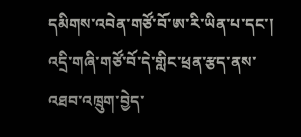དམིགས་འབེན་གཙོ་བོ་ཨ་རི་ཡིན་པ་དང་། འདྲི་གཞི་གཙོ་བོ་དེ་གླིང་ཕྲན་རྩད་ནས་འཐབ་འཁྲུག་བྱེད་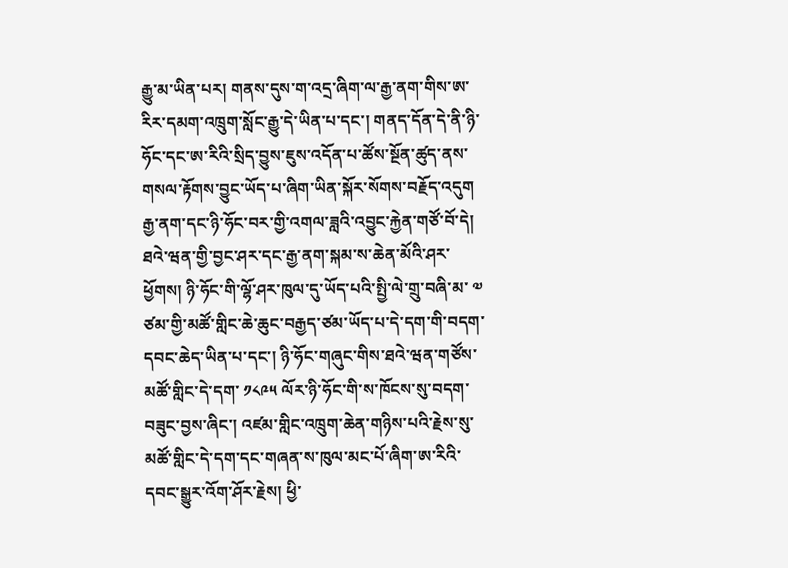རྒྱུ་མ་ཡིན་པར། གནས་དུས་ག་འདྲ་ཞིག་ལ་རྒྱ་ནག་གིས་ཨ་རིར་དམག་འཁྲུག་སློང་རྒྱུ་དེ་ཡིན་པ་དང་། གནད་དོན་དེ་ནི་ཉི་ཧོང་དང་ཨ་རིའི་སྲིད་བྱུས་ཇུས་འདོན་པ་ཚོས་སྔོན་ཚུད་ནས་གསལ་རྟོགས་བྱུང་ཡོད་པ་ཞིག་ཡིན་སྐོར་སོགས་བརྗོད་འདུག
རྒྱ་ནག་དང་ཉི་ཧོང་བར་གྱི་འགལ་ཟླའི་འབྱུང་རྐྱེན་གཙོ་བོ་དེ། ཐའེ་ཝན་གྱི་བྱང་ཤར་དང་རྒྱ་ནག་སྐམ་ས་ཆེན་མོའི་ཤར་ཕྱོགས། ཉི་ཧོང་གི་ལྷོ་ཤར་ཁུལ་དུ་ཡོད་པའི་སྤྱི་ལེ་གྲུ་བཞི་མ་ ༧ ཙམ་གྱི་མཚོ་གླིང་ཆེ་ཆུང་བརྒྱད་ཙམ་ཡོད་པ་དེ་དག་གི་བདག་དབང་ཆེད་ཡིན་པ་དང་། ཉི་ཧོང་གཞུང་གིས་ཐའེ་ཝན་གཙོས་མཚོ་གླིང་དེ་དག་ ༡༨༩༥ ལོར་ཉི་ཧོང་གི་ས་ཁོངས་སུ་བདག་བཟུང་བྱས་ཞིང་། འཛམ་གླིང་འཁྲུག་ཆེན་གཉིས་པའི་རྗེས་སུ་མཚོ་གླིང་དེ་དག་དང་གཞན་ས་ཁུལ་མང་པོ་ཞིག་ཨ་རིའི་དབང་སྒྱུར་འོག་ཤོར་རྗེས། ཕྱི་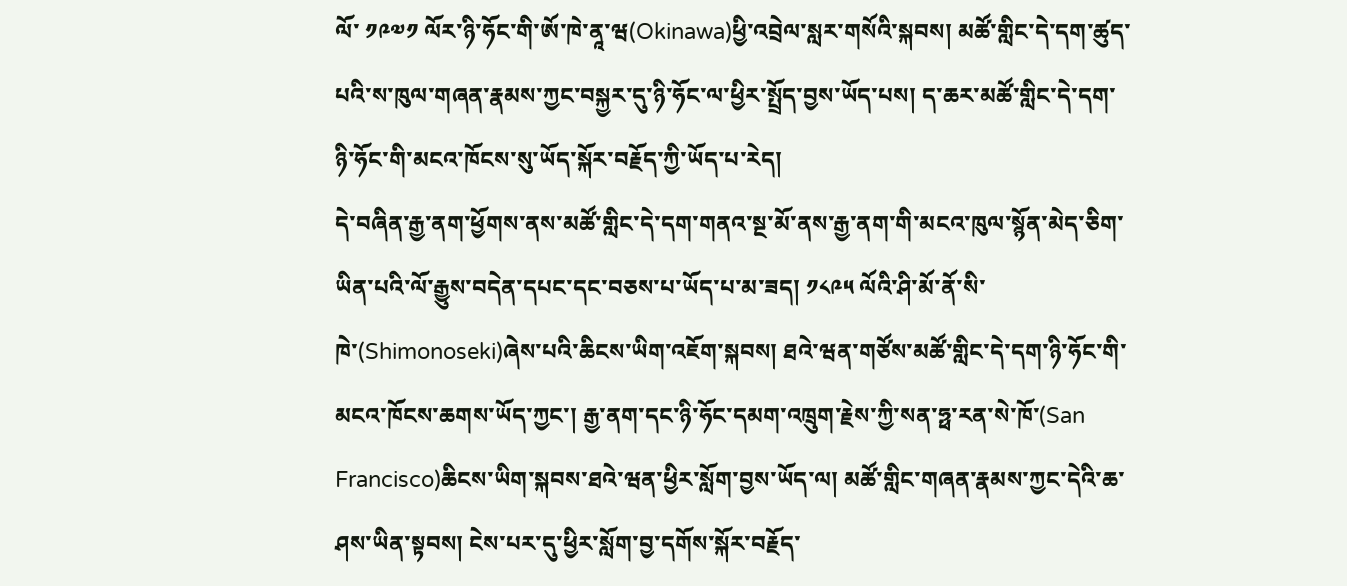ལོ་ ༡༩༧༡ ལོར་ཉི་ཧོང་གི་ཨོ་ཁེ་ནཱ་ཝ(Okinawa)ཕྱི་འབྲེལ་སླར་གསོའི་སྐབས། མཚོ་གླིང་དེ་དག་ཚུད་པའི་ས་ཁུལ་གཞན་རྣམས་ཀྱང་བསྐྱར་དུ་ཉི་ཧོང་ལ་ཕྱིར་སྤྲོད་བྱས་ཡོད་པས། ད་ཆར་མཚོ་གླིང་དེ་དག་ཉི་ཧོང་གི་མངའ་ཁོངས་སུ་ཡོད་སྐོར་བརྗོད་ཀྱི་ཡོད་པ་རེད།
དེ་བཞིན་རྒྱ་ནག་ཕྱོགས་ནས་མཚོ་གླིང་དེ་དག་གནའ་སྔ་མོ་ནས་རྒྱ་ནག་གི་མངའ་ཁུལ་སྙོན་མེད་ཅིག་ཡིན་པའི་ལོ་རྒྱུས་བདེན་དཔང་དང་བཅས་པ་ཡོད་པ་མ་ཟད། ༡༨༩༥ ལོའི་ཤི་མོ་ནོ་སི་ཁེ་(Shimonoseki)ཞེས་པའི་ཆིངས་ཡིག་འཇོག་སྐབས། ཐའེ་ཝན་གཙོས་མཚོ་གླིང་དེ་དག་ཉི་ཧོང་གི་མངའ་ཁོངས་ཆགས་ཡོད་ཀྱང་། རྒྱ་ནག་དང་ཉི་ཧོང་དམག་འཁྲུག་རྗེས་ཀྱི་སན་ཧྥ་རན་སེ་ཁོ་(San Francisco)ཆིངས་ཡིག་སྐབས་ཐའེ་ཝན་ཕྱིར་སློག་བྱས་ཡོད་ལ། མཚོ་གླིང་གཞན་རྣམས་ཀྱང་དེའི་ཆ་ཤས་ཡིན་སྟབས། ངེས་པར་དུ་ཕྱིར་སློག་བྱ་དགོས་སྐོར་བརྗོད་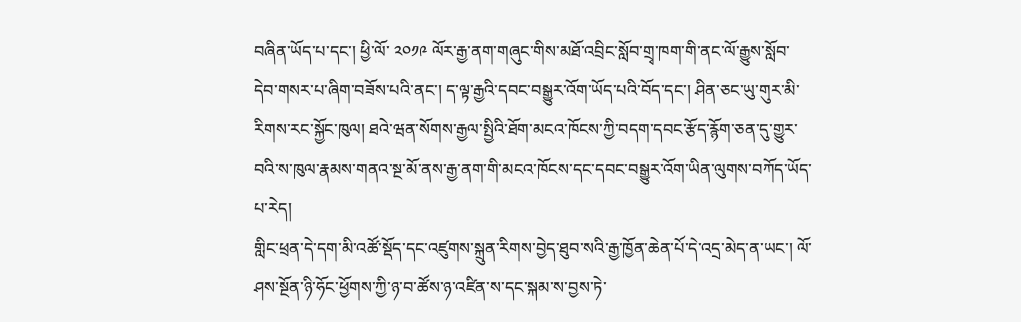བཞིན་ཡོད་པ་དང་། ཕྱི་ལོ་ ༢༠༡༩ ལོར་རྒྱ་ནག་གཞུང་གིས་མཐོ་འབྲིང་སློབ་གྲྭ་ཁག་གི་ནང་ལོ་རྒྱུས་སློབ་དེབ་གསར་པ་ཞིག་བཟོས་པའི་ནང་། ད་ལྟ་རྒྱའི་དབང་བསྒྱུར་འོག་ཡོད་པའི་བོད་དང་། ཤིན་ཅང་ཡུ་གུར་མི་རིགས་རང་སྐྱོང་ཁུལ། ཐའེ་ཝན་སོགས་རྒྱལ་སྤྱིའི་ཐོག་མངའ་ཁོངས་ཀྱི་བདག་དབང་རྩོད་རྙོག་ཅན་དུ་གྱུར་བའི་ས་ཁུལ་རྣམས་གནའ་སྔ་མོ་ནས་རྒྱ་ནག་གི་མངའ་ཁོངས་དང་དབང་བསྒྱུར་འོག་ཡིན་ལུགས་བཀོད་ཡོད་པ་རེད།
གླིང་ཕྲན་དེ་དག་མི་འཚོ་སྡོད་དང་འཛུགས་སྐྲུན་རིགས་བྱེད་ཐུབ་སའི་རྒྱ་ཁྱོན་ཆེན་པོ་དེ་འདྲ་མེད་ན་ཡང་། ལོ་ཤས་སྔོན་ཉི་ཧོང་ཕྱོགས་ཀྱི་ཉ་བ་ཚོས་ཉ་འཛིན་ས་དང་སྐམ་ས་བྱས་ཏེ་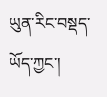ཡུན་རིང་བསྡད་ཡོད་ཀྱང་།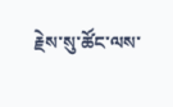རྗེས་སུ་ཚོང་ལས་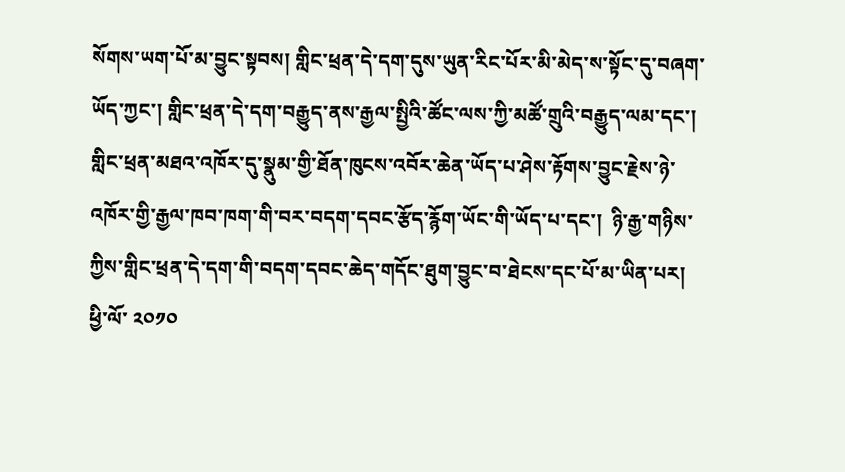སོགས་ཡག་པོ་མ་བྱུང་སྟབས། གླིང་ཕྲན་དེ་དག་དུས་ཡུན་རིང་པོར་མི་མེད་ས་སྟོང་དུ་བཞག་ཡོད་ཀྱང་། གླིང་ཕྲན་དེ་དག་བརྒྱུད་ནས་རྒྱལ་སྤྱིའི་ཚོང་ལས་ཀྱི་མཚོ་གྲུའི་བརྒྱུད་ལམ་དང་། གླིང་ཕྲན་མཐའ་འཁོར་དུ་སྣུམ་གྱི་ཐོན་ཁུངས་འབོར་ཆེན་ཡོད་པ་ཤེས་རྟོགས་བྱུང་རྗེས་ཉེ་འཁོར་གྱི་རྒྱལ་ཁབ་ཁག་གི་བར་བདག་དབང་རྩོད་རྙོག་ཡོང་གི་ཡོད་པ་དང་།  ཉི་རྒྱ་གཉིས་ཀྱིས་གླིང་ཕྲན་དེ་དག་གི་བདག་དབང་ཆེད་གདོང་ཐུག་བྱུང་བ་ཐེངས་དང་པོ་མ་ཡིན་པར། ཕྱི་ལོ་ ༢༠༡༠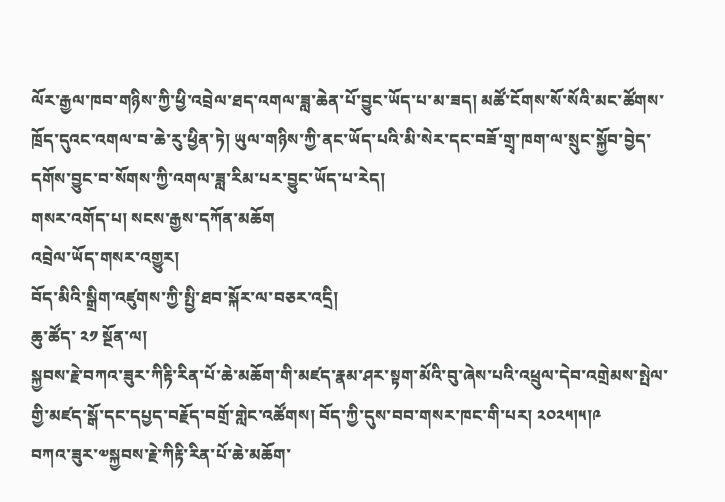ལོར་རྒྱལ་ཁབ་གཉིས་ཀྱི་ཕྱི་འབྲེལ་ཐད་འགལ་ཟླ་ཆེན་པོ་བྱུང་ཡོད་པ་མ་ཟད། མཚོ་ངོགས་སོ་སོའི་མང་ཚོགས་ཁྲོད་དུའང་འགལ་བ་ཆེ་རུ་ཕྱིན་ཏེ། ཡུལ་གཉིས་ཀྱི་ནང་ཡོད་པའི་མི་སེར་དང་བཟོ་གྲྭ་ཁག་ལ་སྲུང་སྐྱོབ་བྱེད་དགོས་བྱུང་བ་སོགས་ཀྱི་འགལ་ཟླ་རིམ་པར་བྱུང་ཡོད་པ་རེད།
གསར་འགོད་པ། སངས་རྒྱས་དཀོན་མཆོག
འབྲེལ་ཡོད་གསར་འགྱུར།
བོད་མིའི་སྒྲིག་འཛུགས་ཀྱི་སྤྱི་ཐབ་སྐོར་ལ་བཅར་འདྲི།
ཆུ་ཚོད་ ༢༡ སྔོན་ལ།
སྐྱབས་རྗེ་བཀའ་ཟུར་ཀིརྟི་རིན་པོ་ཆེ་མཆོག་གི་མཛད་རྣམ་ཤར་སྟག་མོའི་བུ་ཞེས་པའི་འཕྲུལ་དེབ་འགྲེམས་སྤེལ་གྱི་མཛད་སྒོ་དང་དཔྱད་བརྗོད་བགྲོ་གླེང་འཚོགས། བོད་ཀྱི་དུས་བབ་གསར་ཁང་གི་པར། ༢༠༢༥།༥།༩
བཀའ་ཟུར་༧སྐྱབས་རྗེ་ཀིརྟི་རིན་པོ་ཆེ་མཆོག་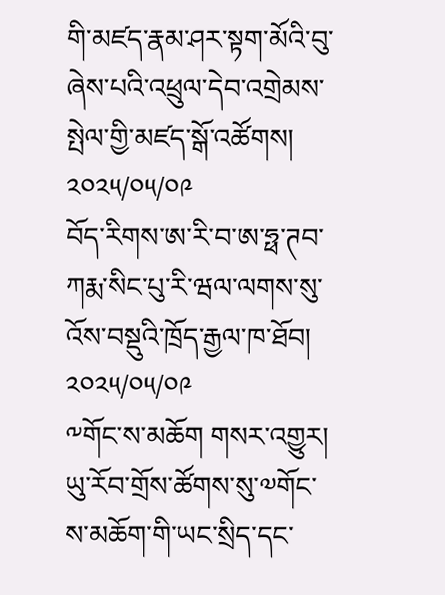གི་མཛད་རྣམ་ཤར་སྟག་མོའི་བུ་ཞེས་པའི་འཕྲུལ་དེབ་འགྲེམས་སྤེལ་གྱི་མཛད་སྒོ་འཚོགས།
༢༠༢༥/༠༥/༠༩
བོད་རིགས་ཨ་རི་བ་ཨ་ཧྥ་ཊབ་ཀརྨ་སིང་པུ་རི་ཝལ་ལགས་སུ་འོས་བསྡུའི་ཁྲོད་རྒྱལ་ཁ་ཐོབ།
༢༠༢༥/༠༥/༠༩
༸གོང་ས་མཆོག གསར་འགྱུར།
ཡུ་རོབ་གྲོས་ཚོགས་སུ་༧གོང་ས་མཆོག་གི་ཡང་སྲིད་དང་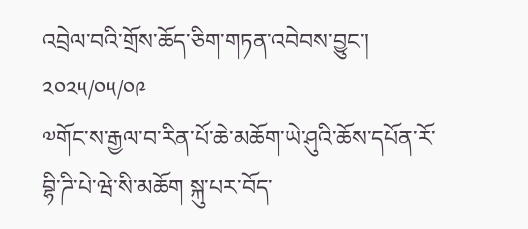འབྲེལ་བའི་གྲོས་ཆོད་ཅིག་གཏན་འབེབས་བྱུང་།
༢༠༢༥/༠༥/༠༩
༧གོང་ས་རྒྱལ་བ་རིན་པོ་ཆེ་མཆོག་ཡེ་ཤུའི་ཆོས་དཔོན་རོ་བྷི་ཌི་པེ་ཝེ་སི་མཆོག སྐུ་པར་བོད་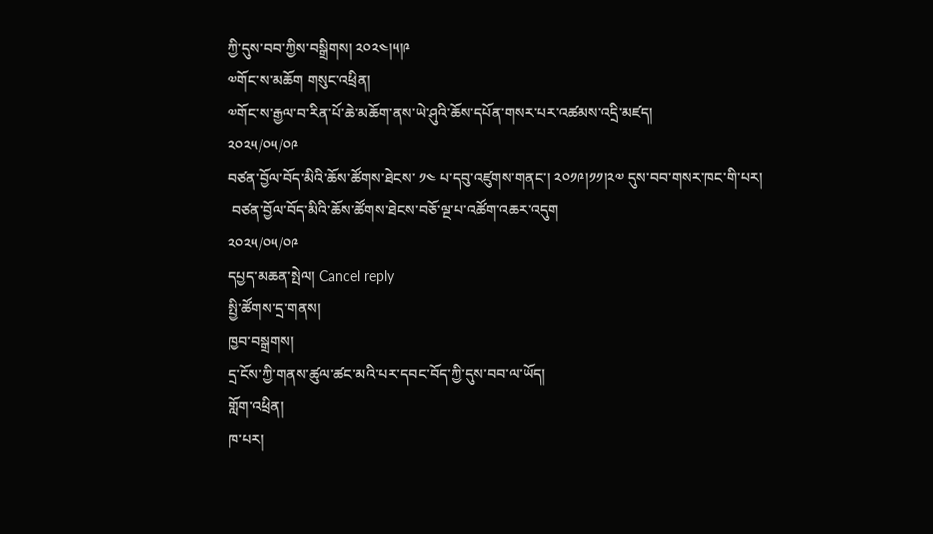ཀྱི་དུས་བབ་ཀྱིས་བསྒྲིགས། ༢༠༢༤།༥།༩
༧གོང་ས་མཆོག གསུང་འཕྲིན།
༧གོང་ས་རྒྱལ་བ་རིན་པོ་ཆེ་མཆོག་ནས་ཡེ་ཤུའི་ཆོས་དཔོན་གསར་པར་འཚམས་འདྲི་མཛད།
༢༠༢༥/༠༥/༠༩
བཙན་བྱོལ་བོད་མིའི་ཆོས་ཚོགས་ཐེངས་ ༡༤ པ་དབུ་འཛུགས་གནང་། ༢༠༡༩།༡༡།༢༧ དུས་བབ་གསར་ཁང་གི་པར།
 བཙན་བྱོལ་བོད་མིའི་ཆོས་ཚོགས་ཐེངས་བཅོ་ལྔ་པ་འཚོག་འཆར་འདུག
༢༠༢༥/༠༥/༠༩
དཔྱད་མཆན་སྤེལ། Cancel reply
སྤྱི་ཚོགས་དྲ་གནས།
ཁྱབ་བསྒྲགས།
དྲ་ངོས་ཀྱི་གནས་ཚུལ་ཚང་མའི་པར་དབང་བོད་ཀྱི་དུས་བབ་ལ་ཡོད།
གློག་འཕྲིན།
ཁ་པར།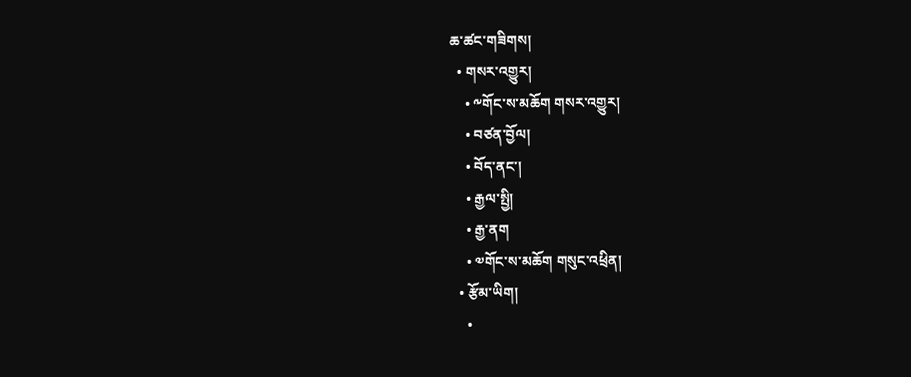ཆ་ཚང་གཟིགས།
  • གསར་འགྱུར།
    • ༸གོང་ས་མཆོག གསར་འགྱུར།
    • བཙན་བྱོལ།
    • བོད་ནང་།
    • རྒྱལ་སྤྱི།
    • རྒྱ་ནག
    • ༧གོང་ས་མཆོག གསུང་འཕྲིན།
  • རྩོམ་ཡིག།
    •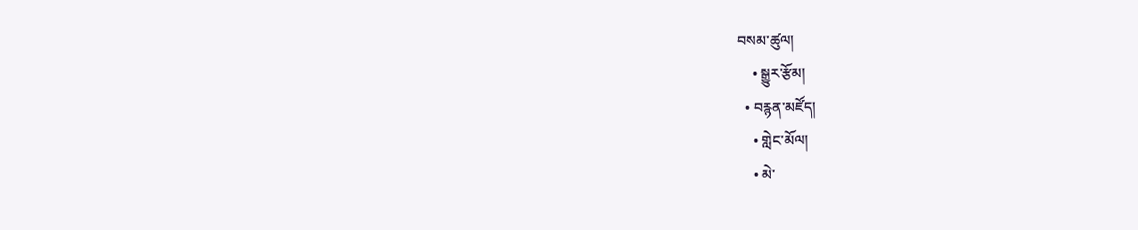བསམ་ཚུལ།
    • སྒྱུར་རྩོམ།
  • བརྙན་མཛོད།
    • གླེང་མོལ།
    • མེ་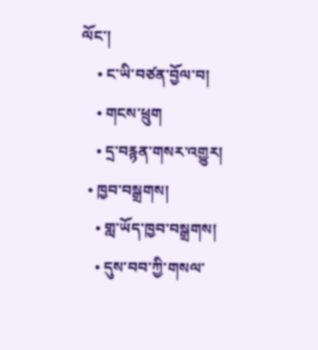ལོང་།
    • ང་ཡི་བཙན་བྱོལ་བ།
    • གངས་ཕྲུག
    • དྲ་བརྙན་གསར་འགྱུར།
  • ཁྱབ་བསྒྲགས།
    • གླ་ཡོད་ཁྱབ་བསྒྲགས།
    • དུས་བབ་ཀྱི་གསལ་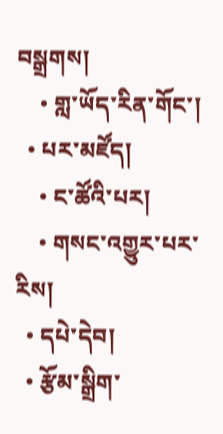བསྒྲགས།
    • གླ་ཡོད་རིན་གོང་།
  • པར་མཛོད།
    • ང་ཚོའི་པར།
    • གསང་འགྱུར་པར་རིས།
  • དཔེ་དེབ།
  • རྩོམ་སྒྲིག་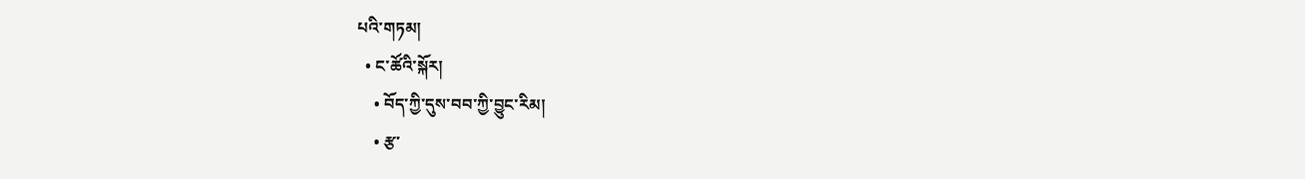པའི་གཏམ།
  • ང་ཚོའི་སྐོར།
    • བོད་ཀྱི་དུས་བབ་ཀྱི་བྱུང་རིམ།
    • རྩ་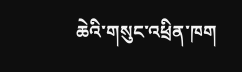ཆེའི་གསུང་འཕྲིན་ཁག